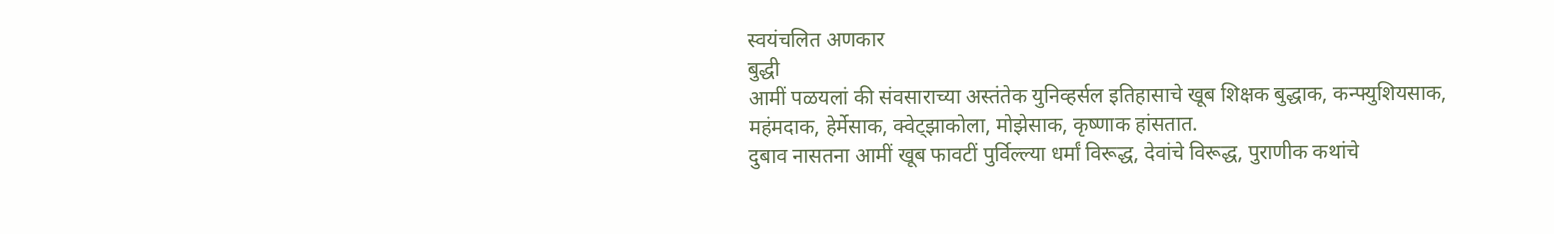स्वयंचलित अणकार
बुद्धी
आमीं पळयलां की संवसाराच्या अस्तंतेक युनिव्हर्सल इतिहासाचे खूब शिक्षक बुद्धाक, कन्फ्युशियसाक, महंमदाक, हेर्मेसाक, क्वेट्झाकोला, मोझेसाक, कृष्णाक हांसतात.
दुबाव नासतना आमीं खूब फावटीं पुर्विल्ल्या धर्मां विरूद्ध, देवांचे विरूद्ध, पुराणीक कथांचे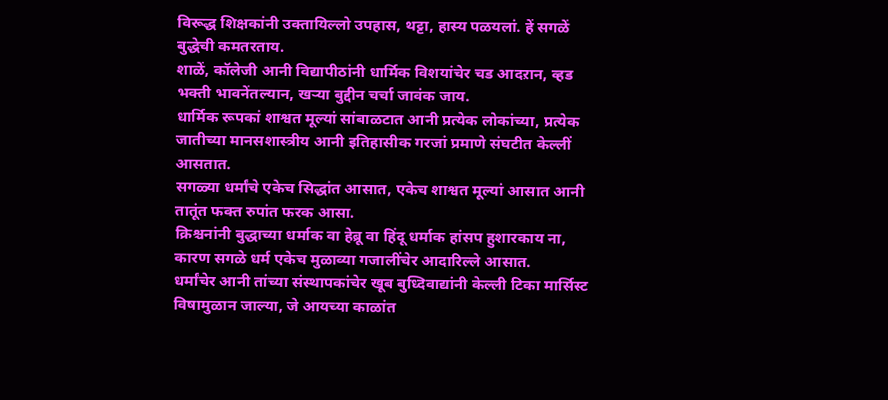विरूद्ध शिक्षकांनी उक्तायिल्लो उपहास, थट्टा, हास्य पळयलां. हें सगळें बुद्धेची कमतरताय.
शाळें, कॉलेजी आनी विद्यापीठांनी धार्मिक विशयांचेर चड आदऱान, व्हड भक्ती भावनेंतल्यान, खऱ्या बुद्दीन चर्चा जावंक जाय.
धार्मिक रूपकां शाश्वत मूल्यां सांबाळटात आनी प्रत्येक लोकांच्या, प्रत्येक जातीच्या मानसशास्त्रीय आनी इतिहासीक गरजां प्रमाणे संघटीत केल्लीं आसतात.
सगळ्या धर्मांचे एकेच सिद्धांत आसात, एकेच शाश्वत मूल्यां आसात आनी तातूंत फक्त रुपांत फरक आसा.
क्रिश्चनांनी बुद्धाच्या धर्माक वा हेब्रू वा हिंदू धर्माक हांसप हुशारकाय ना, कारण सगळे धर्म एकेच मुळाव्या गजालींचेर आदारिल्ले आसात.
धर्मांचेर आनी तांच्या संस्थापकांचेर खूब बुध्दिवाद्यांनी केल्ली टिका मार्सिस्ट विषामुळान जाल्या, जे आयच्या काळांत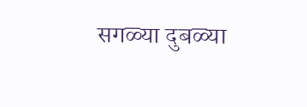सगळ्या दुबळ्या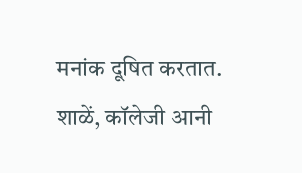मनांक दूषित करतात.
शाळें, कॉलेजी आनी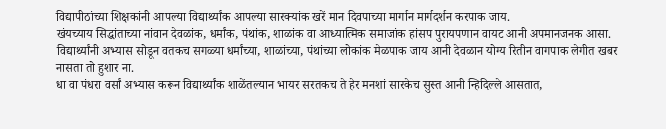विद्यापीठांच्या शिक्षकांनी आपल्या विद्यार्थ्यांक आपल्या सारक्यांक खरें मान दिवपाच्या मार्गान मार्गदर्शन करपाक जाय.
खंयच्याय सिद्धांताच्या नांवान देवळांक, धर्मांक, पंथांक, शाळांक वा आध्यात्मिक समाजांक हांसप पुरायपणान वायट आनी अपमानजनक आसा.
विद्यार्थ्यांनी अभ्यास सोडून वतकच सगळ्या धर्मांच्या, शाळांच्या, पंथांच्या लोकांक मेळपाक जाय आनी देवळान योग्य रितीन वागपाक लेगीत खबर नासता तो हुशार ना.
धा वा पंधरा वर्सां अभ्यास करून विद्यार्थ्यांक शाळेंतल्यान भायर सरतकच ते हेर मनशां सारकेच सुस्त आनी न्हिदिल्ले आसतात,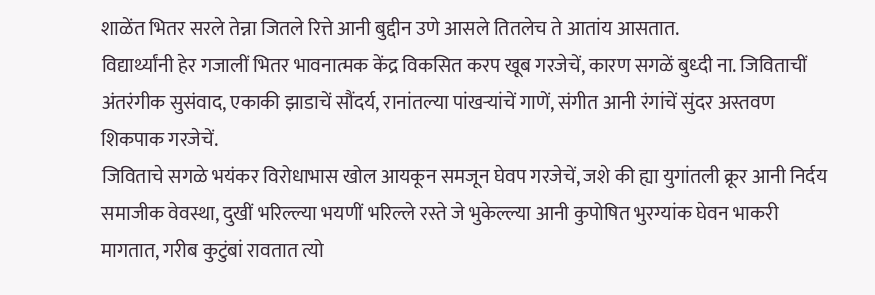शाळेंत भितर सरले तेन्ना जितले रित्ते आनी बुद्दीन उणे आसले तितलेच ते आतांय आसतात.
विद्यार्थ्यांनी हेर गजालीं भितर भावनात्मक केंद्र विकसित करप खूब गरजेचें, कारण सगळें बुध्दी ना. जिविताचीं अंतरंगीक सुसंवाद, एकाकी झाडाचें सौंदर्य, रानांतल्या पांखऱ्यांचें गाणें, संगीत आनी रंगांचें सुंदर अस्तवण शिकपाक गरजेचें.
जिविताचे सगळे भयंकर विरोधाभास खोल आयकून समजून घेवप गरजेचें, जशे की ह्या युगांतली क्रूर आनी निर्दय समाजीक वेवस्था, दुखीं भरिल्ल्या भयणीं भरिल्ले रस्ते जे भुकेल्ल्या आनी कुपोषित भुरग्यांक घेवन भाकरी मागतात, गरीब कुटुंबां रावतात त्यो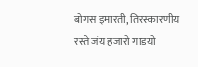बोगस इमारती, तिरस्कारणीय रस्ते जंय हजारो गाडयो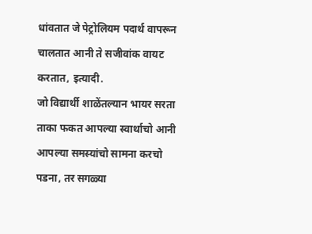धांवतात जे पेट्रोलियम पदार्थ वापरून चालतात आनी ते सजीवांक वायट करतात, इत्यादी.
जो विद्यार्थी शाळेंतल्यान भायर सरता ताका फकत आपल्या स्वार्थाचो आनी आपल्या समस्यांचो सामना करचो पडना, तर सगळ्या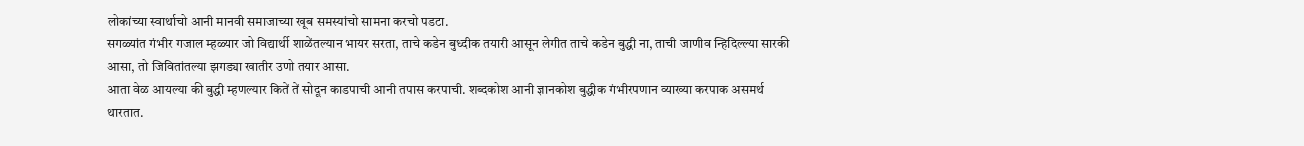लोकांच्या स्वार्थाचो आनी मानवी समाजाच्या खूब समस्यांचो सामना करचो पडटा.
सगळ्यांत गंभीर गजाल म्हळ्यार जो विद्यार्थी शाळेंतल्यान भायर सरता, ताचे कडेन बुध्दीक तयारी आसून लेगीत ताचे कडेन बुद्धी ना, ताची जाणीव न्हिदिल्ल्या सारकी आसा, तो जिवितांतल्या झगड्या खातीर उणो तयार आसा.
आता वेळ आयल्या की बुद्धी म्हणल्यार कितें तें सोदून काडपाची आनी तपास करपाची. शब्दकोश आनी ज्ञानकोश बुद्धीक गंभीरपणान व्याख्या करपाक असमर्थ थारतात.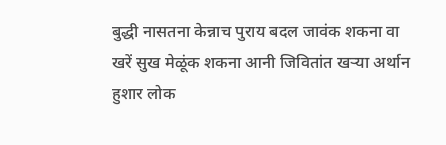बुद्धी नासतना केन्नाच पुराय बदल जावंक शकना वा खरें सुख मेळूंक शकना आनी जिवितांत खऱ्या अर्थान हुशार लोक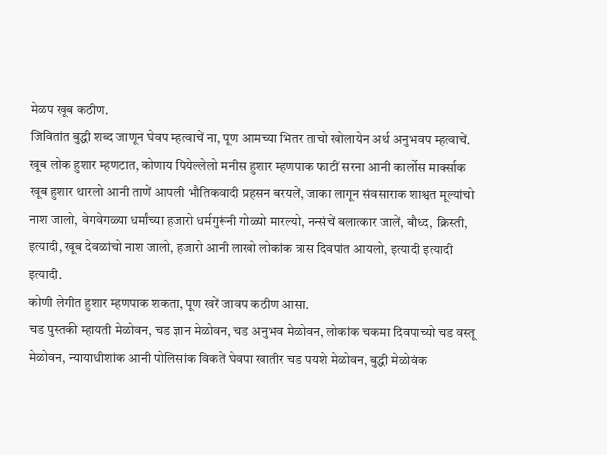मेळप खूब कठीण.
जिवितांत बुद्धी शब्द जाणून घेवप म्हत्वाचें ना, पूण आमच्या भितर ताचो खोलायेन अर्थ अनुभवप म्हत्वाचें.
खूब लोक हुशार म्हणटात, कोणाय पियेल्लेलो मनीस हुशार म्हणपाक फाटीं सरना आनी कार्लोस मार्क्साक खूब हुशार थारलो आनी ताणें आपली भौतिकवादी प्रहसन बरयलें, जाका लागून संवसाराक शाश्वत मूल्यांचो नाश जालो, वेगवेगळ्या धर्मांच्या हजारो धर्मगुरूंनी गोळ्यो मारल्यो, नन्संचें बलात्कार जालें, बौध्द, क्रिस्ती, इत्यादी, खूब देवळांचो नाश जालो, हजारो आनी लाखो लोकांक त्रास दिवपांत आयलो, इत्यादी इत्यादी इत्यादी.
कोणी लेगीत हुशार म्हणपाक शकता, पूण खरें जावप कठीण आसा.
चड पुस्तकी म्हायती मेळोवन, चड ज्ञान मेळोवन, चड अनुभव मेळोवन, लोकांक चकमा दिवपाच्यो चड वस्तू मेळोवन, न्यायाधीशांक आनी पोलिसांक विकतें घेवपा खातीर चड पयशे मेळोवन, बुद्धी मेळोवंक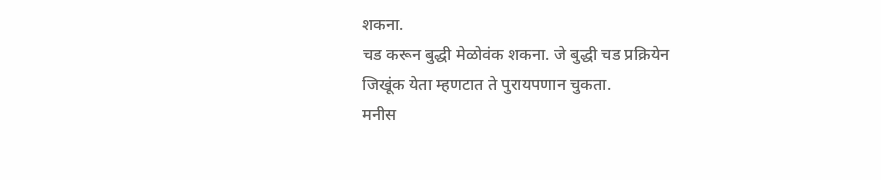शकना.
चड करून बुद्धी मेळोवंक शकना. जे बुद्धी चड प्रक्रियेन जिखूंक येता म्हणटात ते पुरायपणान चुकता.
मनीस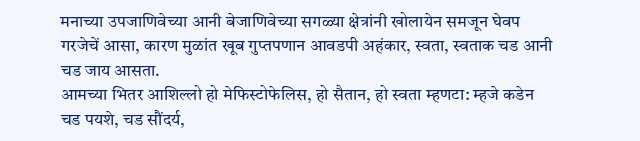मनाच्या उपजाणिवेच्या आनी बेजाणिवेच्या सगळ्या क्षेत्रांनी खोलायेन समजून घेवप गरजेचें आसा, कारण मुळांत खूब गुप्तपणान आवडपी अहंकार, स्वता, स्वताक चड आनी चड जाय आसता.
आमच्या भितर आशिल्लो हो मेफिस्टोफेलिस, हो सैतान, हो स्वता म्हणटा: म्हजे कडेन चड पयशे, चड सौंदर्य,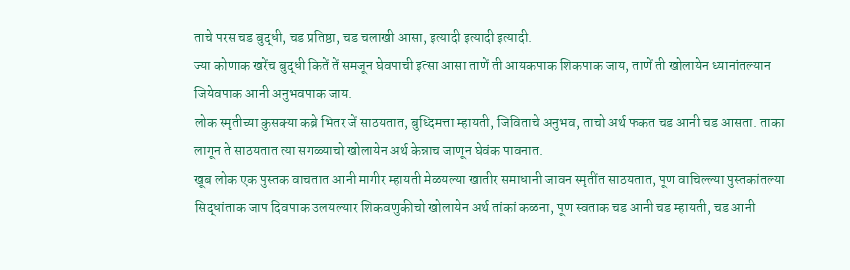ताचे परस चड बुद्धी, चड प्रतिष्ठा, चड चलाखी आसा, इत्यादी इत्यादी इत्यादी.
ज्या कोणाक खरेंच बुद्धी कितें तें समजून घेवपाची इत्सा आसा ताणें ती आयकपाक शिकपाक जाय, ताणें ती खोलायेन ध्यानांतल्यान जियेवपाक आनी अनुभवपाक जाय.
लोक स्मृतीच्या कुसक्या कब्रे भितर जें साठयतात, बुध्दिमत्ता म्हायती, जिविताचे अनुभव, ताचो अर्थ फकत चड आनी चड आसता. ताका लागून ते साठयतात त्या सगळ्याचो खोलायेन अर्थ केन्नाच जाणून घेवंक पावनात.
खूब लोक एक पुस्तक वाचतात आनी मागीर म्हायती मेळयल्या खातीर समाधानी जावन स्मृतींत साठयतात, पूण वाचिल्ल्या पुस्तकांतल्या सिद्धांताक जाप दिवपाक उलयल्यार शिकवणुकीचो खोलायेन अर्थ तांकां कळना, पूण स्वताक चड आनी चड म्हायती, चड आनी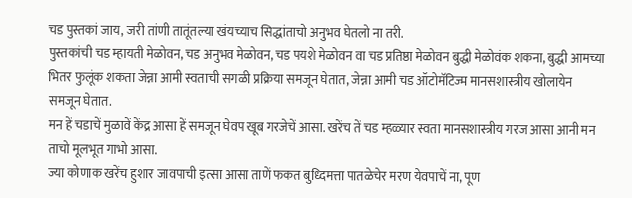चड पुस्तकां जाय, जरी तांणी तातूंतल्या खंयच्याच सिद्धांताचो अनुभव घेतलो ना तरी.
पुस्तकांची चड म्हायती मेळोवन, चड अनुभव मेळोवन, चड पयशे मेळोवन वा चड प्रतिष्ठा मेळोवन बुद्धी मेळोवंक शकना, बुद्धी आमच्या भितर फुलूंक शकता जेन्ना आमी स्वताची सगळी प्रक्रिया समजून घेतात, जेन्ना आमी चड ऑटोमॅटिज्म मानसशास्त्रीय खोलायेन समजून घेतात.
मन हें चडाचें मुळावें केंद्र आसा हें समजून घेवप खूब गरजेचें आसा. खरेंच तें चड म्हळ्यार स्वता मानसशास्त्रीय गरज आसा आनी मन ताचो मूलभूत गाभो आसा.
ज्या कोणाक खरेंच हुशार जावपाची इत्सा आसा ताणें फकत बुध्दिमत्ता पातळेचेर मरण येवपाचें ना, पूण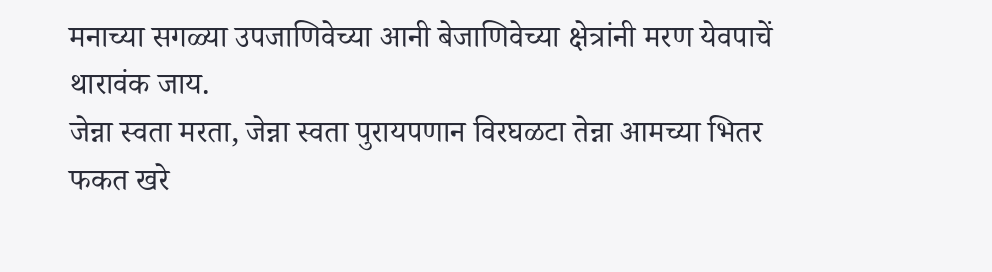मनाच्या सगळ्या उपजाणिवेच्या आनी बेजाणिवेच्या क्षेत्रांनी मरण येवपाचें थारावंक जाय.
जेन्ना स्वता मरता, जेन्ना स्वता पुरायपणान विरघळटा तेन्ना आमच्या भितर फकत खरे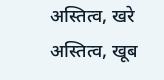अस्तित्व, खरे अस्तित्व, खूब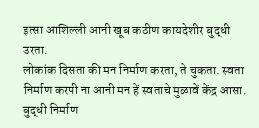इत्सा आशिल्ली आनी खूब कठीण कायदेशीर बुद्धी उरता.
लोकांक दिसता की मन निर्माण करता, ते चुकता. स्वता निर्माण करपी ना आनी मन हें स्वताचे मुळावें केंद्र आसा.
बुद्धी निर्माण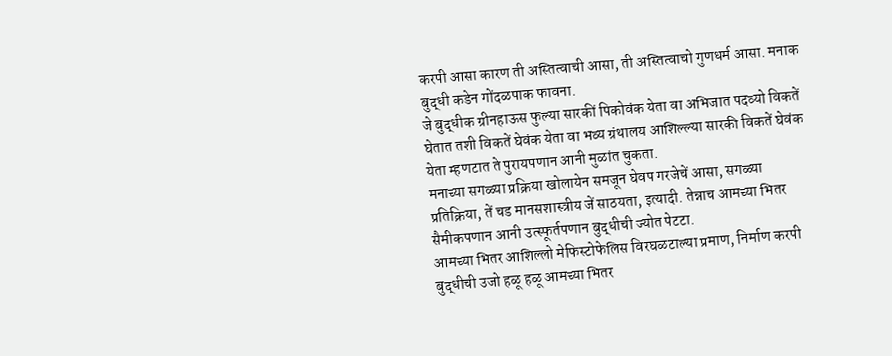करपी आसा कारण ती अस्तित्वाची आसा, ती अस्तित्वाचो गुणधर्म आसा. मनाक बुद्धी कडेन गोंदळपाक फावना.
जे बुद्धीक ग्रीनहाऊस फुल्या सारकीं पिकोवंक येता वा अभिजात पदव्यो विकतें घेतात तशी विकतें घेवंक येता वा भव्य ग्रंथालय आशिल्ल्या सारकी विकतें घेवंक येता म्हणटात ते पुरायपणान आनी मुळांत चुकता.
मनाच्या सगळ्या प्रक्रिया खोलायेन समजून घेवप गरजेचें आसा, सगळ्या प्रतिक्रिया, तें चड मानसशास्त्रीय जें साठयता, इत्यादी. तेन्नाच आमच्या भितर सैमीकपणान आनी उत्स्फूर्तपणान बुद्धीची ज्योत पेटटा.
आमच्या भितर आशिल्लो मेफिस्टोफेलिस विरघळटाल्या प्रमाण, निर्माण करपी बुद्धीची उजो हळू हळू आमच्या भितर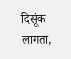दिसूंक लागता,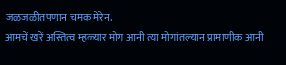जळजळीतपणान चमक मेरेन.
आमचें खरें अस्तित्व म्हळ्यार मोग आनी त्या मोगांतल्यान प्रामाणीक आनी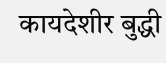कायदेशीर बुद्धी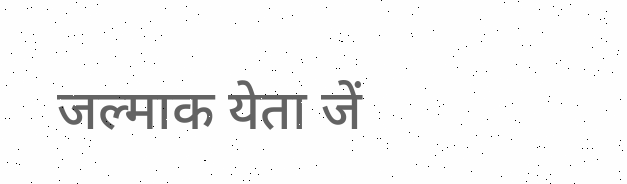जल्माक येता जें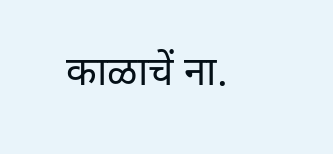काळाचें ना.